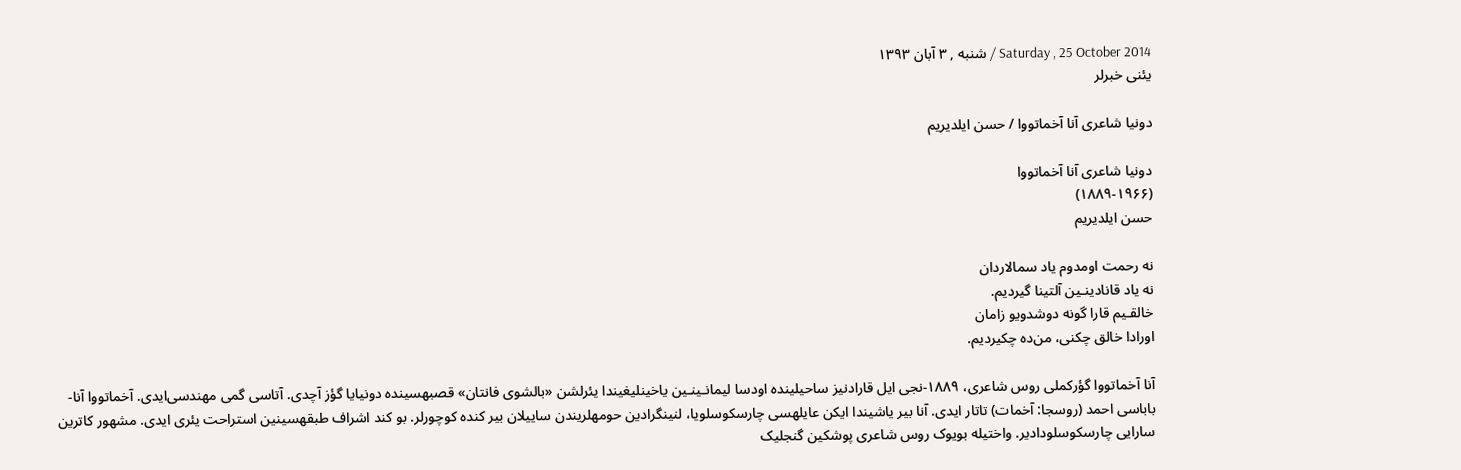Saturday , 25 October 2014 / شنبه , ۳ آبان ۱۳۹۳
یئنی خبرلر

دونیا شاعری آنا آخماتووا / حسن ایلدیریم

دونیا شاعری آنا آخماتووا
(۱۸۸۹-۱۹۶۶)
حسن ایلدیریم

نه رحمت اومدوم یاد سمالاردان
نه یاد قانادینـین آلتینا گیردیم.
خالقـیم قارا گونه دوشدویو زامان
اورادا خالق چکنی، من‌ده چکیردیم.

آنا آخماتووا گؤرکملی روس شاعری، ۱۸۸۹-نجی ایل قارادنیز ساحیلینده اودسا لیمانـینـین یاخینلیغیندا یئرلشن «بالشوی فانتان» قصبهسینده دونیایا گؤز آچدی. آتاسی گمی مهندسی‌ایدی. آخماتووا آنا- باباسی احمد (روسجا: آخمات) تاتار ایدی. آنا بیر یاشیندا ایکن عایلهسی چارسکوسلویا، لنینگرادین حومهلریندن ساییلان بیر کنده کوچورلر. بو کند اشراف طبقهسینین استراحت یئری ایدی. مشهور کاترین سارایی چارسکوسلودادیر. واختیله بویوک روس شاعری پوشکین گنجلیک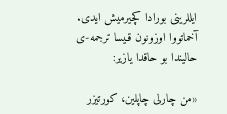ایللرینی بورادا کچیرمیش ایدی. آخماتووا اوزونون قـیسا ترجمه-ی حالیندا بو حاقدا یازیر:

«من چارلی چاپلین، کورتیزر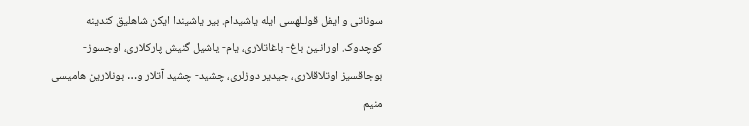سوناتی و ایفل قولـلهسی ایله یاشیدام. بیر یاشیندا ایکن شاهلیق کندینه کوچدوک. اورانـین باغ- باغاتلاری، یام- یاشیل گنیش پارکلاری، اوجسوز- بوجاقسیز اوتلاقلاری، جیدیر دوزلری، چشید- چشید آتلار و… بونلارین هامیسی منیم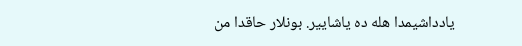یادداشیمدا هله ده یاشاییر. بونلار حاقدا من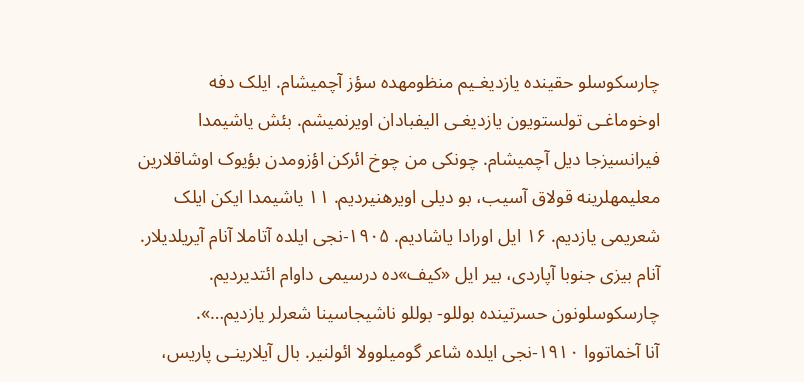چارسکوسلو حقینده یازدیغـیم منظومهده سؤز آچمیشام. ایلک دفه اوخوماغـی تولستویون یازدیغـی الیفبادان اویرنمیشم. بئش یاشیمدا فیرانسیزجا دیل آچمیشام. چونکی من چوخ ائرکن اؤزومدن بؤیوک اوشاقلارین معلیمهلرینه قولاق آسیب، بو دیلی اویرهنیردیم. ۱۱ یاشیمدا ایکن ایلک شعریمی یازدیم. ۱۶ ایل اورادا یاشادیم. ۱۹۰۵-نجی ایلده آتاملا آنام آیریلدیلار. آنام بیزی جنوبا آپاردی، بیر ایل «کیف»ده درسیمی داوام ائتدیردیم. چارسکوسلونون حسرتینده بوللو- بوللو ناشیجاسینا شعرلر یازدیم…».
آنا آخماتووا ۱۹۱۰-نجی ایلده شاعر گومیلوولا ائولنیر. بال آیلارینـی پاریس،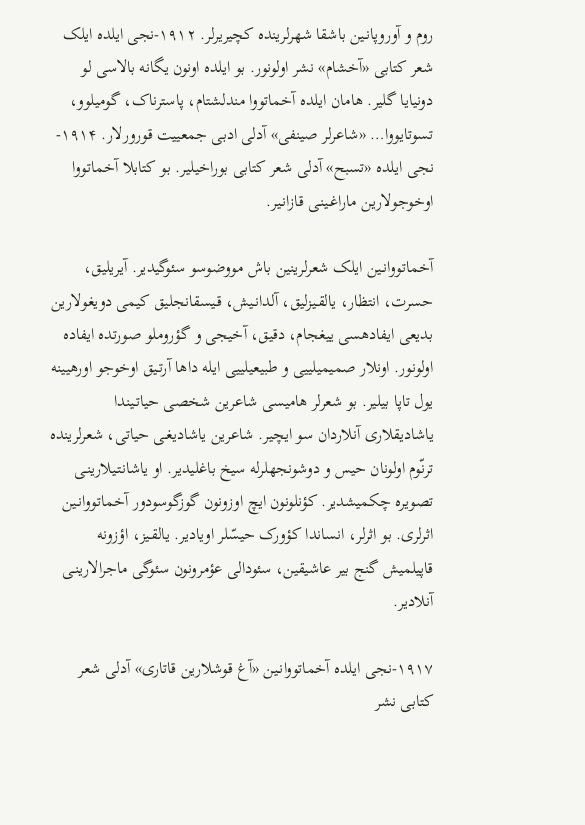روم و آوروپانـین باشقا شهرلرینده کچیریرلر. ۱۹۱۲-نجی ایلده ایلک شعر کتابی «آخشام» نشر اولونور. بو ایلده اونون یگانه بالاسی لو دونیایا گلیر. هامان ایلده آخماتووا مندلشتام، پاسترناک، گومیلوو، تسوتایووا… «شاعرلر صینفی» آدلی ادبی جمعییت قورورلار. ۱۹۱۴-نجی ایلده «تسبح» آدلی شعر کتابی بوراخیلیر. بو کتابلا آخماتووا اوخوجولارین ماراغـینـی قازانـیر.

آخماتووانـین ایلک شعرلرینین باش مووضوسو سئوگیدیر. آیریلیق، حسرت، انتظار، یالقـیزلیق، آلدانـیش، قـیسقانجلیق کیمی دویغولارین بدیعی ایفادهسی ییغجام، دقیق، آخیجی و گؤروملو صورتده ایفاده اولونور. اونلار صمیمیلییی و طبیعیلییی ایله داها آرتـیق اوخوجو اورهیینه یول تاپا بیلیر. بو شعرلر هامیسی شاعرین شخصی حیاتـیندا یاشادیقلاری آنلاردان سو ایچیر. شاعرین یاشادیغـی حیاتی، شعرلرینده ترنّوم اولونان حیس و دوشونجهلرله سیخ باغلیدیر. او یاشانتـیلارینـی تصویره چکمیشدیر. کؤنلونون ایچ اوزونون گوزگوسودور آخماتووانـین اثرلری. بو اثرلر، انساندا کؤورک حیسّلر اویادیر. یالقـیز، اؤزونه قاپیلمیش گنج بیر عاشیقین، سئودالی عؤمرونون سئوگی ماجرالارینـی آنلادیر.

۱۹۱۷-نجی ایلده آخماتووانـین «آغ قوشلارین قاتاری» آدلی شعر کتابی نشر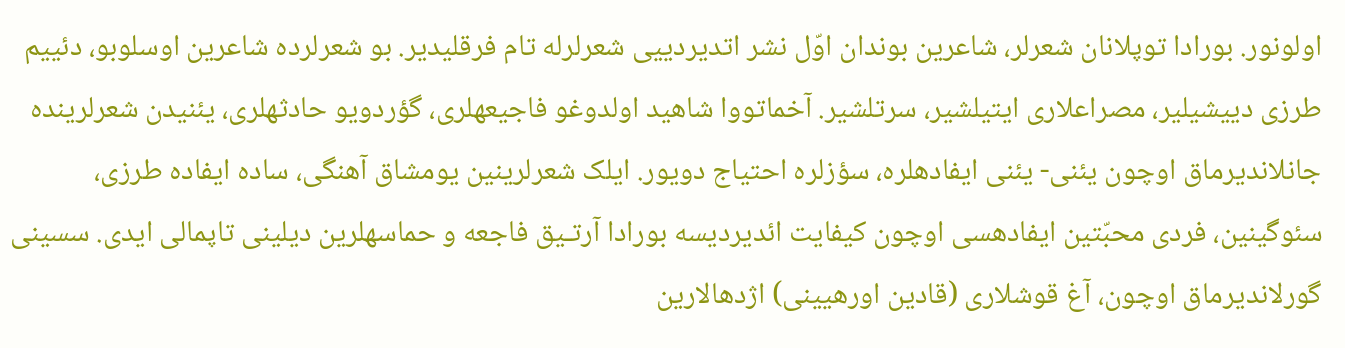اولونور. بورادا توپلانان شعرلر، شاعرین بوندان اوّل نشر اتدیردییی شعرلرله تام فرقلیدیر. بو شعرلرده شاعرین اوسلوبو، دئییم طرزی دییشیلیر، مصراعلاری ایتیلشیر، سرتلشیر. آخماتووا شاهید اولدوغو فاجیعهلری، گؤردویو حادثهلری، یئنیدن شعرلرینده جانلاندیرماق اوچون یئنی- یئنی ایفادهلره، سؤزلره احتیاج دویور. ایلک شعرلرینین یومشاق آهنگی، ساده ایفاده طرزی، سئوگینین، فردی محبّتین ایفادهسی اوچون کیفایت ائدیردیسه بورادا آرتـیق فاجعه و حماسهلرین دیلینی تاپمالی ایدی. سسینی گورلاندیرماق اوچون، آغ قوشلاری (قادین اورهیینی) اژدهالارین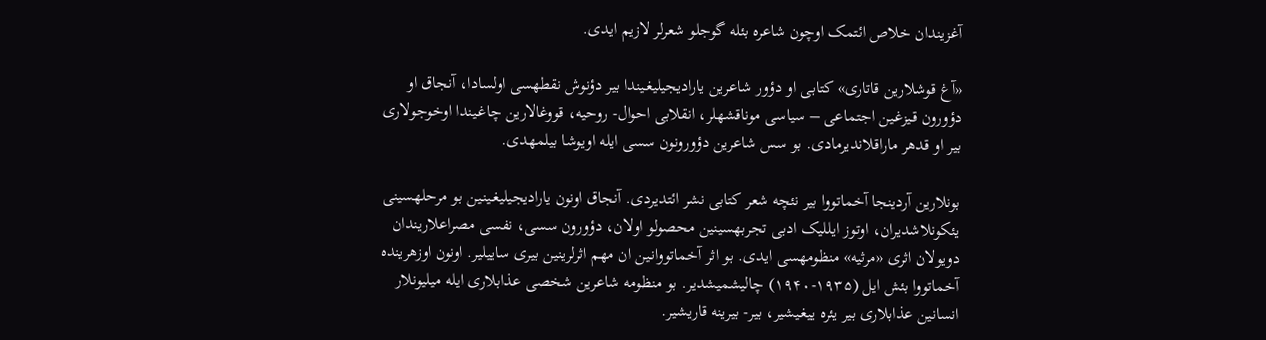آغزیندان خلاص ائتمک اوچون شاعره بئله گوجلو شعرلر لازیم ایدی.

«آغ قوشلارین قاتاری» کتابی او دؤور شاعرین یارادیجیلیغـیندا بیر دؤنوش نقطهسی اولسادا، آنجاق او دؤورون قـیزغـین اجتماعی – سیاسی موناقشهلر، انقلابی احوال- روحیه، قووغالارین چاغـیندا اوخوجولاری بیر او قدهر ماراقلاندیرمادی. بو سس شاعرین دؤورونون سسی ایله اویوشا بیلمهدی.

بونلارین آردینجا آخماتووا بیر نئچه شعر کتابی نشر ائتدیردی. آنجاق اونون یارادیجیلیغـینـین بو مرحلهسینی یئکونلاشدیران، اوتوز ایللیک ادبی تجربهسینین محصولو اولان، دؤورون سسی، نفسی مصراعلاریندان دویولان اثری «مرثیه» منظومهسی ایدی. بو اثر آخماتووانـین ان مهم اثرلرینین بیری ساییلیر. اونون اوزهرینده آخماتووا بئش ایل (۱۹۳۵-۱۹۴۰) چالیشمیشدیر. بو منظومه شاعرین شخصی عذابلاری ایله میلیونلار انسانین عذابلاری بیر یئره ییغـیشیر، بیر- بیرینه قاریشیر.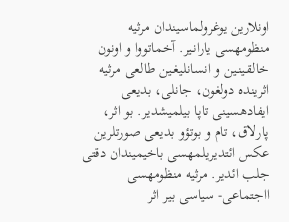اونلارین یوغرولماسیندان مرثیه منظومهسی یارانـیر. آخماتووا و اونون خالقـینـین و انسانلیغـین طالعی مرثیه اثرینده دولغون، جانلی، بدیعی ایفادهسینی تاپا بیلمیشدیر. بو اثر، پارلاق، تام و بوتؤو بدیعی صورتلرین عکس ائتدیریلمهسی باخیمیندان دقتی جلب ائدیر. مرثیه منظومهسی ااجتماعی- سیاسی بیر اثر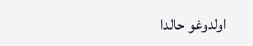اولدوغو حالدا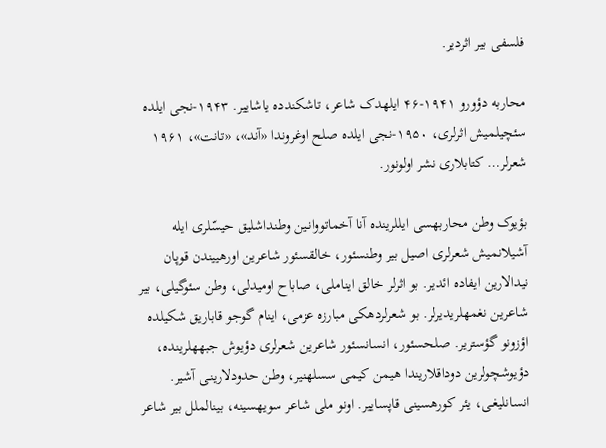فلسفی بیر اثردیر.

محاربه دؤورو ۱۹۴۱-۴۶ ایلهدک شاعر، تاشکندده یاشاییر. ۱۹۴۳-نجی ایلده سئچیلمیش اثرلری، ۱۹۵۰-نجی ایلده صلح اوغروندا «آند»، «تانت»، ۱۹۶۱ شعرلر… کتابلاری نشر اولونور.

بؤیوک وطن محاربهسی ایللرینده آنا آخماتووانـین وطنداشلیق حیسّلری ایله آشیلانمیش شعرلری اصیل بیر وطنسئور، خالقسئور شاعرین اورهییندن قوپان نیدالارین ایفاده ائدیر. بو اثرلر خالق ایناملی، صاباح اومیدلی، وطن سئوگیلی، بیر شاعرین نغمهلریدیرلر. بو شعرلردهکی مبارزه عزمی، اینام گوجو قاباریق شکیلده اؤزونو گؤستریر. صلحسئور، انسانسئور شاعرین شعرلری دؤیوش جبههلرینده، دؤیوشچولرین دوداقلاریندا هیمن کیمی سسلهنیر، وطن حدودلارینـی آشیر. انسانلیغـی، یئر کورهسینی قاپساییر. اونو ملی شاعر سویهسینه، بینالملل بیر شاعر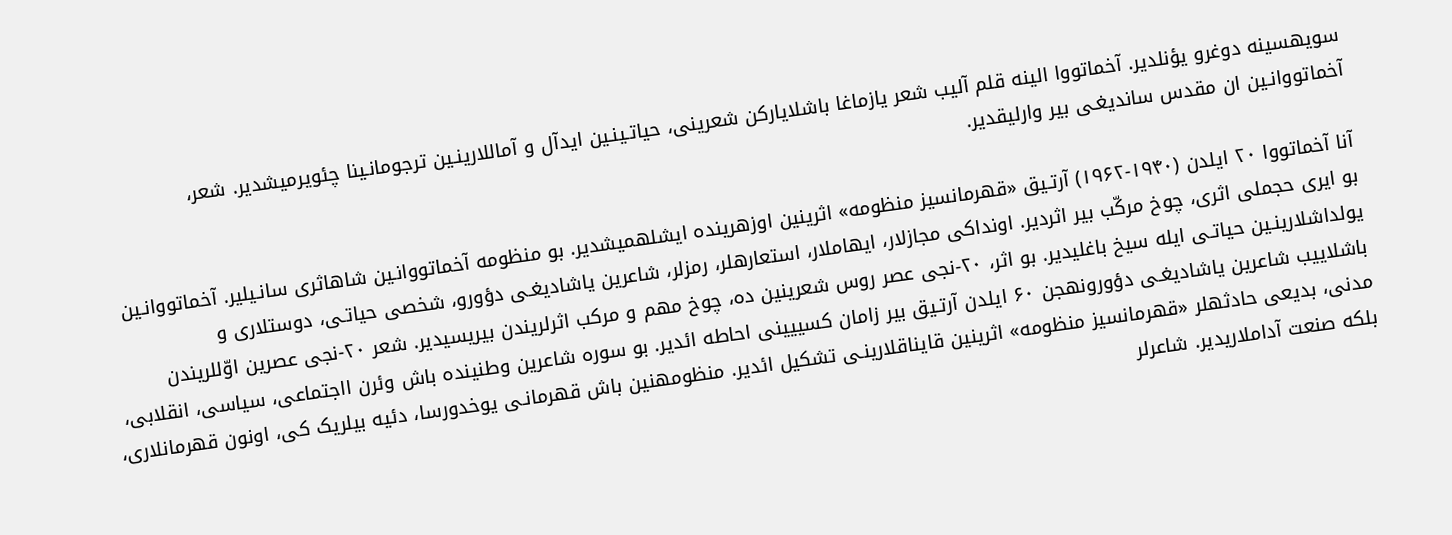سویهسینه دوغرو یؤنلدیر. آخماتووا الینه قلم آلیب شعر یازماغا باشلایارکن شعرینی، حیاتـینـین ایدآل و آماللارینـین ترجومانـینا چئویرمیشدیر. شعر، آخماتووانـین ان مقدس ساندیغـی بیر وارلیقدیر.

آنا آخماتووا ۲۰ ایلدن (۱۹۴۰-۱۹۶۲) آرتـیق «قهرمانسیز منظومه» اثرینین اوزهرینده ایشلهمیشدیر. بو منظومه آخماتووانـین شاهاثری سانـیلیر. آخماتووانـین بو ایری حجملی اثری، چوخ مرکّب بیر اثردیر. اونداکی مجازلار، ایهاملار، استعارهلر، رمزلر، شاعرین یاشادیغـی دؤورو، شخصی حیاتـی، دوستلاری و یولداشلارینـین حیاتـی ایله سیخ باغلیدیر. بو اثر، ۲۰-نجی عصر روس شعرینین ده، چوخ مهم و مرکب اثرلریندن بیریسیدیر. شعر ۲۰-نجی عصرین اوّللریندن باشلاییب شاعرین یاشادیغـی دؤورونهجن ۶۰ ایلدن آرتـیق بیر زامان کسییینی احاطه ائدیر. بو سوره شاعرین وطنینده باش وئرن ااجتماعی، سیاسی، انقلابی، مدنی، بدیعی حادثهلر «قهرمانسیز منظومه» اثرینین قایناقلارینـی تشکیل ائدیر. منظومهنین باش قهرمانـی یوخدورسا، دئیه بیلریک کی، اونون قهرمانلاری، بلکه صنعت آداملاریدیر. شاعرلر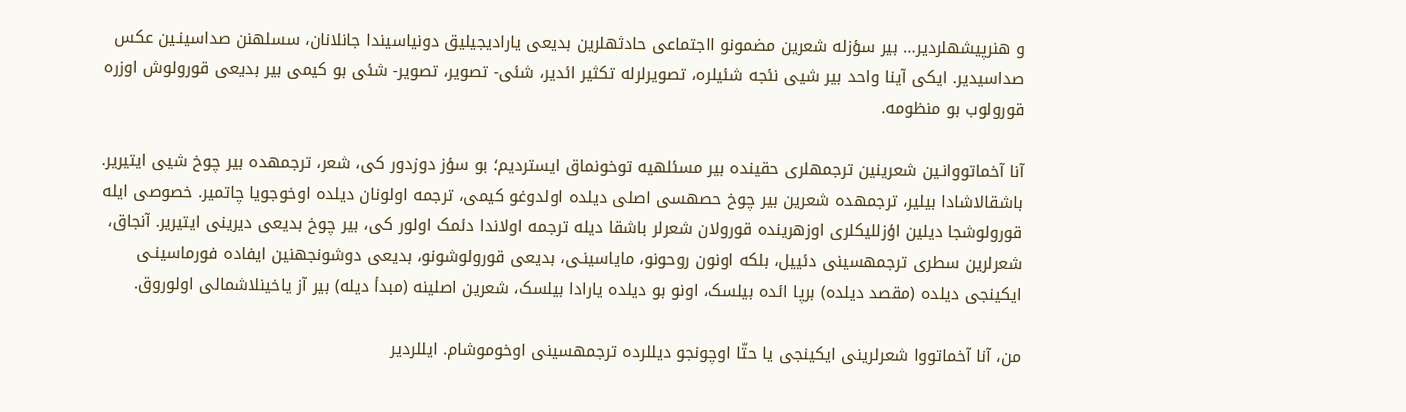و هنرپیشهلردیر… بیر سؤزله شعرین مضمونو ااجتماعی حادثهلرین بدیعی یارادیجیلیق دونیاسیندا جانلانان، سسلهنن صداسینـین عکس صداسیدیر. ایکی آینا واحد بیر شیی نئجه شئیلره، تصویرلرله تکثیر ائدیر، شئی- تصویر، تصویر- شئی بو کیمی بیر بدیعی قورولوش اوزره قورولوب بو منظومه.

آنا آخماتووانـین شعرینین ترجمهلری حقینده بیر مسئلهیه توخونماق ایستردیم؛ بو سؤز دوزدور کی، شعر، ترجمهده بیر چوخ شیی ایتیریر. باشقالاشادا بیلیر، ترجمهده شعرین بیر چوخ حصهسی اصلی دیلده اولدوغو کیمی، ترجمه اولونان دیلده اوخوجویا چاتمیر. خصوصی ایله قورولوشجا دیلین اؤزللیکلری اوزهرینده قورولان شعرلر باشقا دیله ترجمه اولاندا دئمک اولور کی، بیر چوخ بدیعی دیرینی ایتیریر. آنجاق، شعرلرین سطری ترجمهسینی دئییل، بلکه اونون روحونو، مایاسینـی، بدیعی قورولوشونو، بدیعی دوشونجهنین ایفاده فورماسینـی ایکینجی دیلده (مقصد دیلده) برپا ائده بیلسک، اونو بو دیلده یارادا بیلسک، شعرین اصلینه (مبدأ دیله) بیر آز یاخینلاشمالی اولوروق.

من، آنا آخماتووا شعرلرینی ایکینجی یا حتّا اوچونجو دیللرده ترجمهسینی اوخوموشام. ایللردیر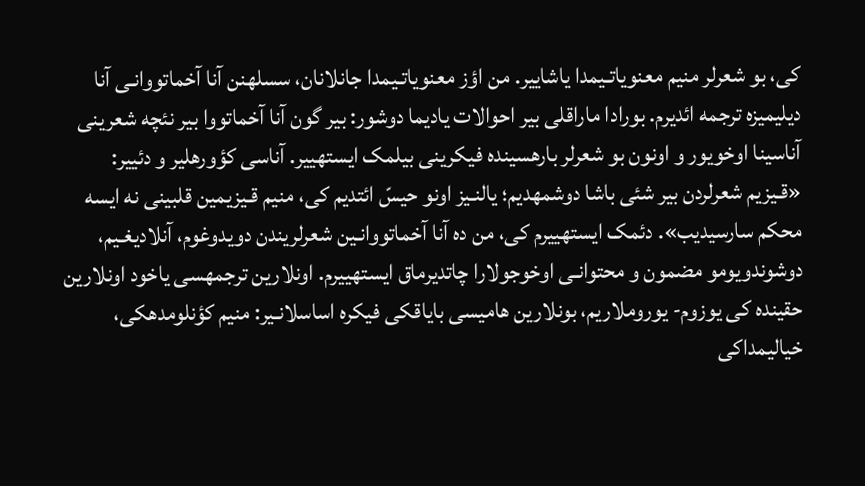کی، بو شعرلر منیم معنویاتـیمدا یاشاییر. من اؤز معنویاتـیمدا جانلانان، سسلهنن آنا آخماتووانـی آنا دیلیمیزه ترجمه ائدیرم. بورادا ماراقلی بیر احوالات یادیما دوشور: بیر گون آنا آخماتووا بیر نئچه شعرینی آناسینا اوخویور و اونون بو شعرلر بارهسینده فیکرینی بیلمک ایستهییر. آناسی کؤورهلیر و دئییر: «قـیزیم شعرلردن بیر شئی باشا دوشمهدیم؛ یالنـیز اونو حیسّ ائتدیم کی، منیم قـیزیمین قلبینی نه ایسه محکم سارسیدیب». دئمک ایستهییرم کی، من ده آنا آخماتووانـین شعرلریندن دویدوغوم، آنلادیغـیم، دوشوندویومو مضمون و محتوانـی اوخوجولارا چاتدیرماق ایستهییرم. اونلارین ترجمهسی یاخود اونلارین حقینده کی یوزوم- یوروملاریم، بونلارین هامیسی بایاقکی فیکره اساسلانـیر: منیم کؤنلومدهکی، خیالیمداکی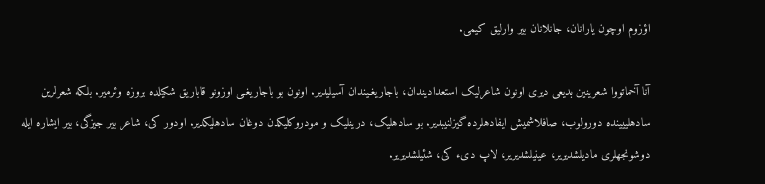اؤزوم اوچون یارانان، جانلانان بیر وارلیق کیمی.

آنا آخماتووا شعرینین بدیعی دیری اونون شاعرلیک استعدادیندان، باجاریغـیندان آسیلیدیر. اونون بو باجاریغـی اوزونو قاباریق شکیلده بروزه وئرمیر. بلکه شعرلرین سادهلییینده دورولوب، صافلاشمیش ایفادهلرده گیزلنیبدیر. بو سادهلیک، درینلیک و مودروکلیکدن دوغان سادهلیکدیر. اودور کی، شاعر بیر جیزگی، بیر ایشاره ایله دوشونجهلری مادیلشدیریر، عینیلشدیریر، لاپ دیء کی، شئیلشدیریر.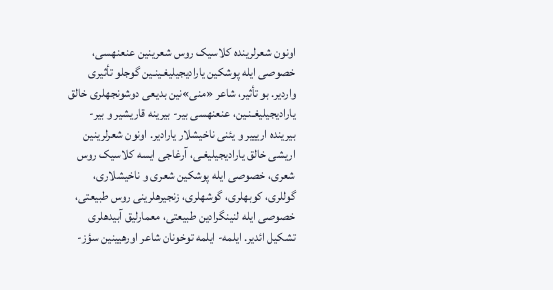اونون شعرلرینده کلاسیک روس شعرینین عنعنهسی، خصوصی ایله پوشکین یارادیجیلیغـینـین گوجلو تأثیری واردیر. بو تأثیر، شاعر «منی»نین بدیعی دوشونجهلری خالق یارادیجیلیغـنـین، عنعنهسی بیر- بیرینه قاریشیر و بیر- بیرینده اریییر و یئنی ناخیشلار یارادیر. اونون شعرلرینین اریشی خالق یارادیجیلیغـی، آرغاجی ایسه کلاسیک روس شعری، خصوصی ایله پوشکین شعری و ناخیشلاری، گوللری، کوبهلری، گوشهلری، زنجیرهلرینی روس طبیعتی، خصوصی ایله لنینگرادین طبیعتی، معمارلیق آبیدهلری تشکیل ائدیر. ایلمه- ایلمه توخونان شاعر اورهیینین سؤز-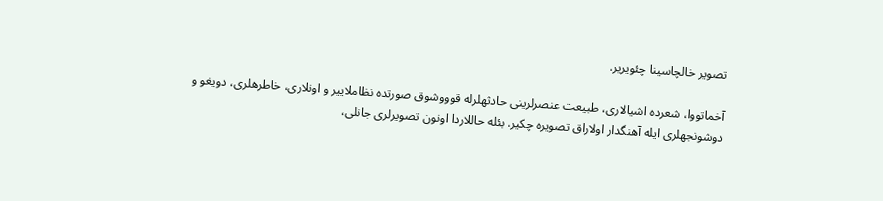تصویر خالچاسینا چئویریر.

آخماتووا، شعرده اشیالاری، طبیعت عنصرلرینی حادثهلرله قوووشوق صورتده نظاملاییر و اونلاری، خاطرهلری، دویغو و دوشونجهلری ایله آهنگدار اولاراق تصویره چکیر. بئله حاللاردا اونون تصویرلری جانلی،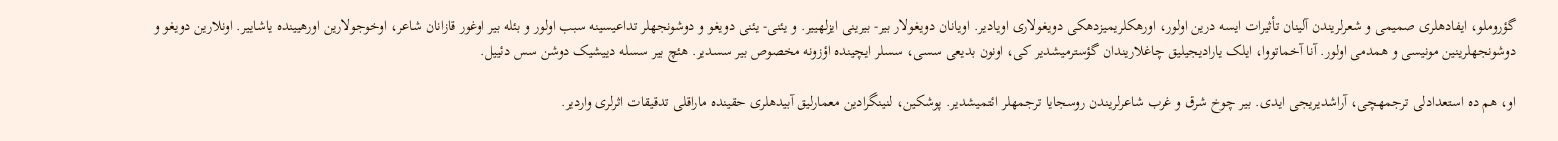گؤروملو، ایفادهلری صمیمی و شعرلریندن آلینان تأثیرات ایسه درین اولور، اورهکلریمیزدهکی دویغولاری اویادیر. اویانان دویغولار بیر- بیرینی ایزلهییر. و یئنی- یئنی دویغو و دوشونجهلر تداعیسینه سبب اولور و بئله بیر اوغور قازانان شاعر، اوخوجولارین اورهیینده یاشاییر. اونلارین دویغو و دوشونجهلرینین مونیسی و همدمی اولور. آنا آخماتووا، ایلک یارادیجیلیق چاغلاریندان گؤسترمیشدیر کی، اونون بدیعی سسی، سسلر ایچینده اؤزونه مخصوص بیر سسدیر. هئچ بیر سسله دییشیک دوشن سس دئییل.

او، هم ده استعدادلی ترجمهچی، آراشدیریجی ایدی. بیر چوخ شرق و غرب شاعرلریندن روسجایا ترجمهلر ائتمیشدیر. پوشکین، لنینگرادین معمارلیق آبیدهلری حقینده ماراقلی تدقیقات اثرلری واردیر.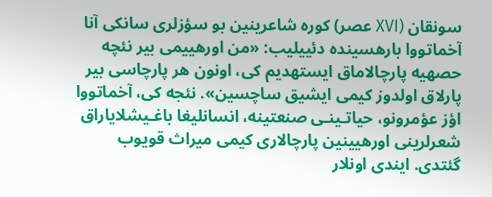سونقان (XVI عصر) کوره شاعرینین بو سؤزلری سانکی آنا آخماتووا بارهسینده دئییلیب: «من اورهییمی بیر نئچه حصهیه پارچالاماق ایستهدیم کی، اونون هر پارچاسی بیر پارلاق اولدوز کیمی ایشیق ساچسین». نئجه کی، آخماتووا اؤز عؤمرونو، حیاتـینـی صنعتینه، انسانلیغا باغـیشلایاراق شعرلرینی اورهیینین پارچالاری کیمی میراث قویوب گئتدی. ایندی اونلار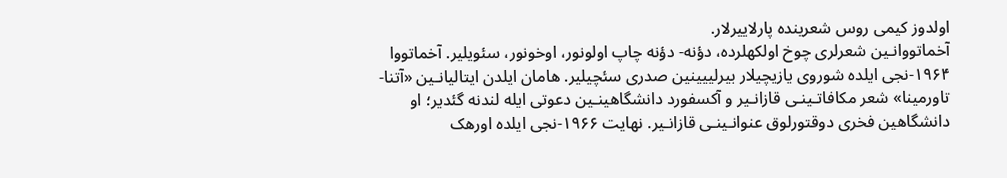اولدوز کیمی روس شعرینده پارلاییرلار.
آخماتووانـین شعرلری چوخ اولکهلرده، دؤنه- دؤنه چاپ اولونور، اوخونور، سئویلیر. آخماتووا ۱۹۶۴-نجی ایلده شوروی یازیچیلار بیرلییینین صدری سئچیلیر. هامان ایلدن ایتالیانـین «آتنا- تاورمینا» شعر مکافاتـینـی قازانـیر و آکسفورد دانشگاهینـین دعوتی ایله لندنه گئدیر؛ او دانشگاهین فخری دوقتورلوق عنوانـینـی قازانـیر. نهایت ۱۹۶۶-نجی ایلده اورهک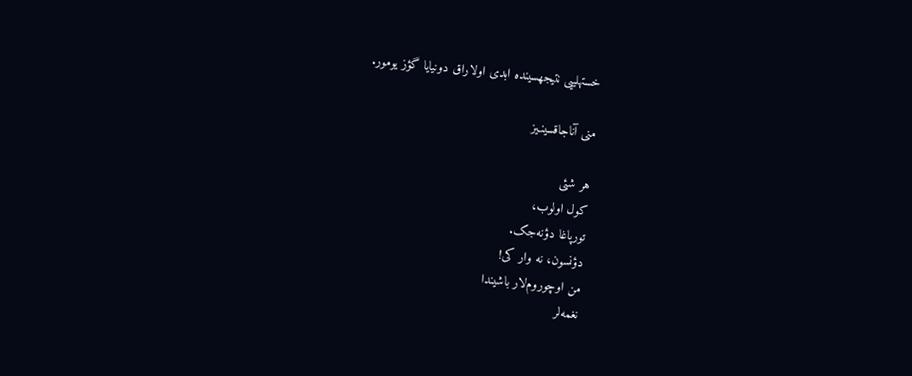خستهلییی نتیجهسینده ابدی اولاراق دونیایا گؤز یومور.

منی آناجاقسینـیز

هر شئی
کول اولوب،
تورپاغا دؤنه‌جک.
دؤنسون، نه وار کی!
من اوچوروم‌لار باشیندا
نغمه‌لر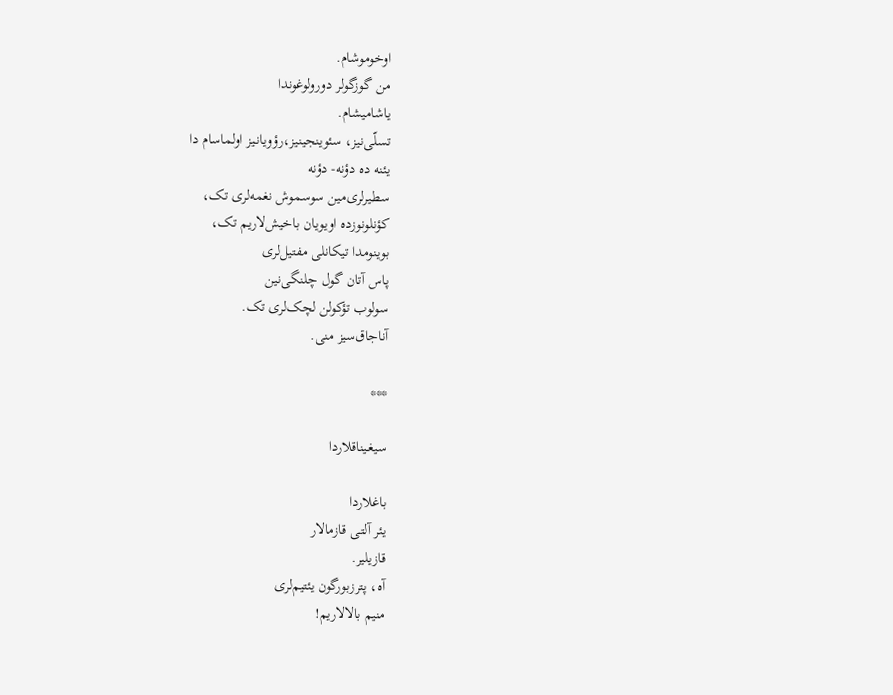اوخوموشام.
من گوزگولر دورولوغوندا
یاشامیشام.
تسلّی‌نیز، سئوینجینیز،رؤویانـیز اولماسام دا
یئنه ده دؤنه- دؤنه
سطیرلری‌مین سوسموش نغمه‌لری تک،
کؤنلونوزده اویویان باخیش‌لاریم تک،
بوینومدا تیکانلی مفتیل‌لری
پاس آتان گول چلنگی‌نین
سولوب تؤکولن لچک‌لری تک.
آناجاق‌سیز منی.

***

سیغـیناقلاردا

باغلاردا
یئر آلتـی قازمالار
قازیلیر.
آه، پترزبورگون یئتیم‌لری
منیم بالالاریم!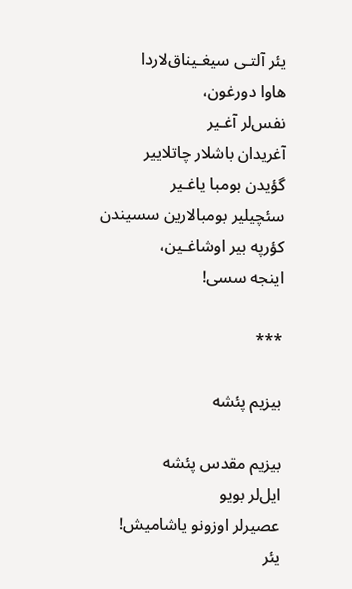یئر آلتـی سیغـیناق‌لاردا
هاوا دورغون،
نفس‌لر آغـیر
آغریدان باشلار چاتلاییر
گؤیدن بومبا یاغـیر
سئچیلیر بومبالارین سسیندن
کؤرپه بیر اوشاغـین،
اینجه سسی!

***

بیزیم پئشه

بیزیم مقدس پئشه
ایل‌لر بویو
عصیرلر اوزونو یاشامیش!
یئر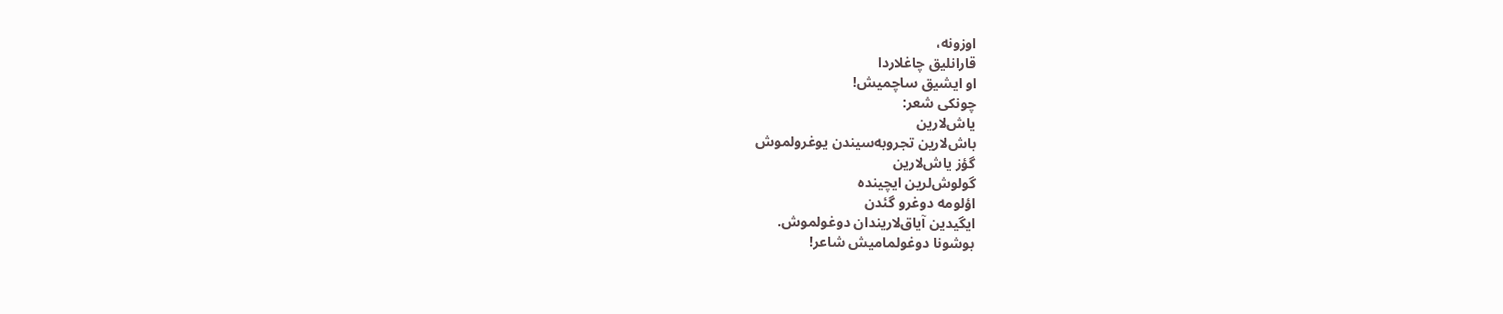اوزونه،
قارانلیق چاغلاردا
او ایشیق ساچمیش!
چونکی شعر:
یاش‌لارین
باش‌لارین تجروبه‌سیندن یوغرولموش
گؤز یاش‌لارین
گولوش‌لرین ایچینده
اؤلومه دوغرو گئدن
ایگیدین آیاق‌لاریندان دوغولموش.
بوشونا دوغولمامیش شاعر!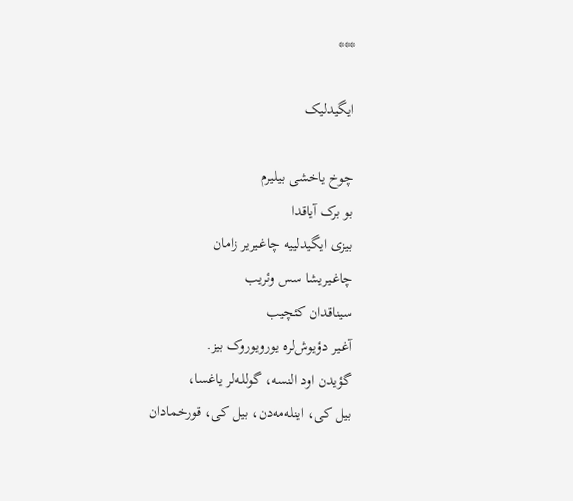***

ایگیدلیک

چوخ یاخشی بیلیرم
بو برک آیاقدا
بیزی ایگیدلییه چاغـیریر زامان
چاغـیریشا سس وئریب
سیناقدان کئچیب
آغـیر دؤیوش‌لره یورویوروک بیز.
گؤیدن اود النسه، گوللـه‌لر یاغسا،
بیل کی، اینله‌مه‌دن، بیل کی، قورخمادان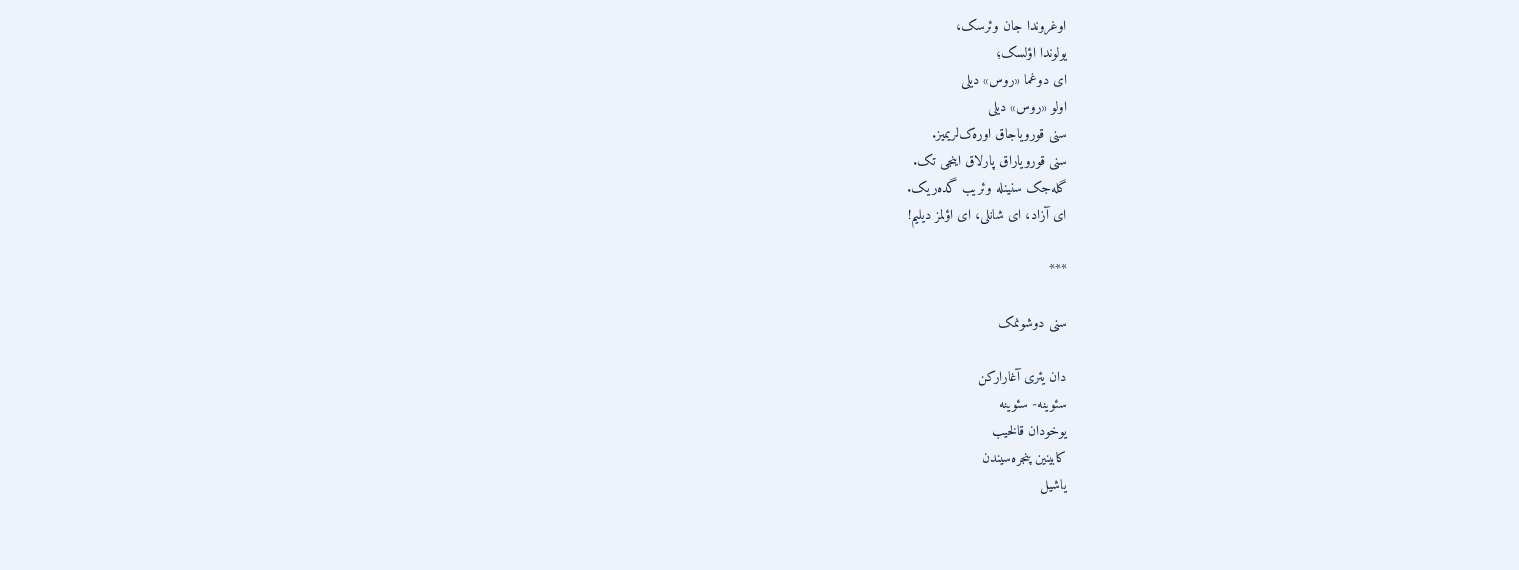اوغروندا جان وئرسک،
یولوندا اؤلسک؛
ای دوغما «روس» دیلی
اولو «روس» دیلی
سنی قورویاجاق اوره‌ک‌لریمیز.
سنی قورویاراق پارلاق اینجی تک.
گله‌جک سنینله وئریب گده‌ریک.
ای آزاد، ای شانلی، ای اؤلمز دیلیم!

***

سنی دوشونمک

دان یئری آغارارکن
سئوینه- سئوینه
یوخودان قالخیب
کابینین پنجره‌سیندن
یاشیل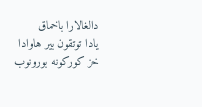دالغالارا باخماق
یادا توتقون بیر هاوادا
خز کورکونه بورونوب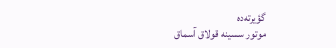گؤیرته‌ده
موتور سسینه قولاق آسماق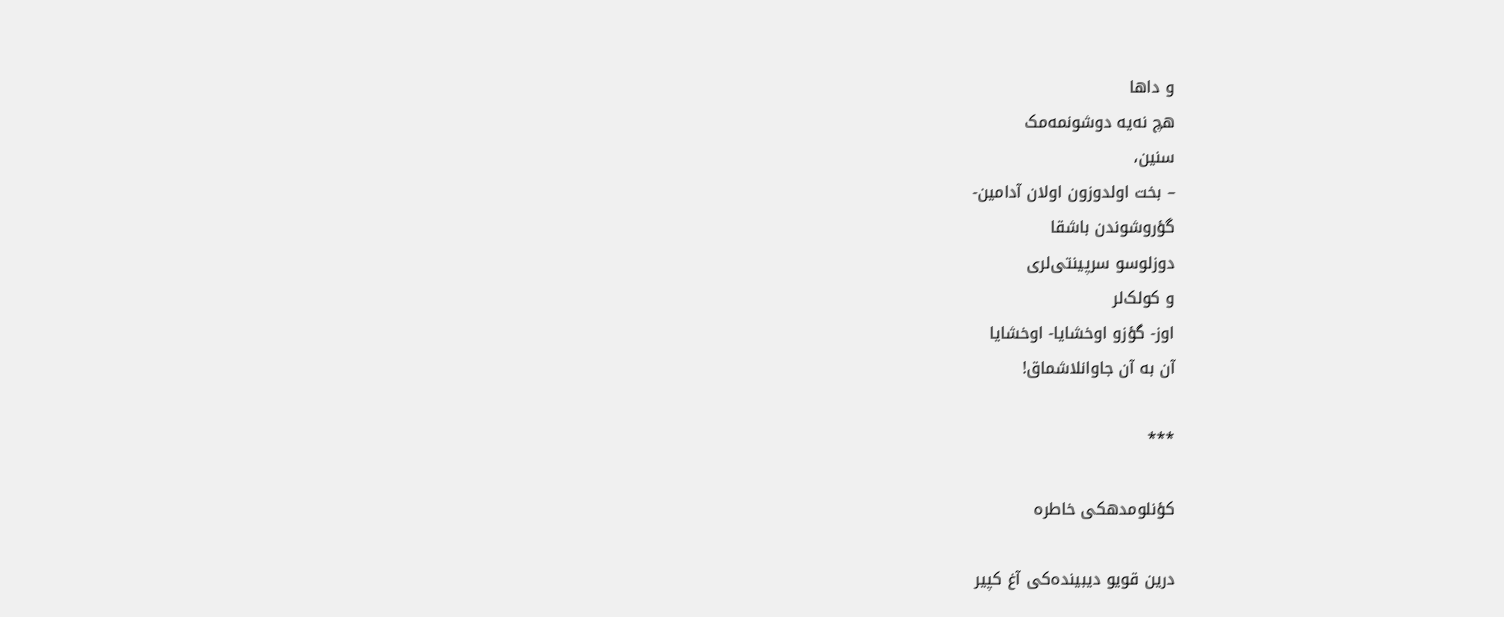و داها
هچ نه‌یه دوشونمه‌مک
سنین،
– بخت اولدوزون اولان آدامین-
گؤروشوندن باشقا
دوزلوسو سرپینتی‌لری
و کولک‌لر
اوز- گؤزو اوخشایا- اوخشایا
آن به‌ آن جاوانلاشماق!

***

کؤنلومدهکی خاطره

درین قویو دیبینده‌کی آغ کپیر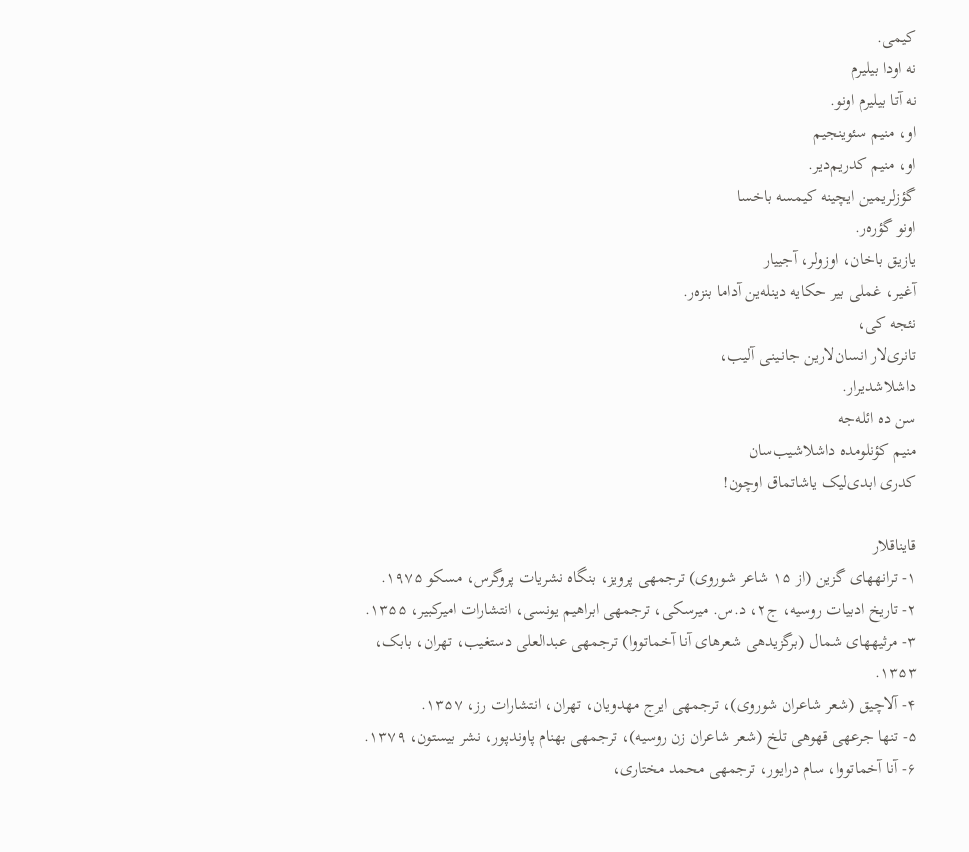کیمی.
نه اودا بیلیرم
نه آتا بیلیرم اونو.
او، منیم سئوینجیم
او، منیم کدریم‌دیر.
گؤزلریمین ایچینه کیمسه باخسا
اونو گؤره‌ر.
یازیق باخان، اوزولر، آجییار
آغـیر، غملی بیر حکایه دینله‌ین آداما بنزه‌ر.
نئجه کی،
تانری‌لار انسان‌لارین جانـینـی آلیب،
داشلاشدیرار.
سن ده ائله‌جه
منیم کؤنلومده داشلاشیب‌سان
کدری ابدی‌لیک یاشاتماق اوچون!

قایناقلار
۱- ترانههای گزین (از ۱۵ شاعر شوروی) ترجمهی پرویز، بنگاه نشریات پروگرس، مسکو ۱۹۷۵.
۲- تاریخ ادبیات روسیه، ج۲، د.س. میرسکی، ترجمهی ابراهیم یونسی، انتشارات امیرکبیر، ۱۳۵۵.
۳- مرثیههای شمال (برگزیدهی شعرهای آنا آخماتووا) ترجمهی عبدالعلی دستغیب، تهران، بابک، ۱۳۵۳.
۴- آلاچیق (شعر شاعران شوروی)، ترجمهی ایرج مهدویان، تهران، انتشارات رز، ۱۳۵۷.
۵- تنها جرعهی قهوهی تلخ (شعر شاعران زن روسیه)، ترجمهی بهنام پاوندپور، نشر بیستون، ۱۳۷۹.
۶- آنا آخماتووا، سام درایور، ترجمهی محمد مختاری،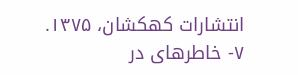انتشارات کهکشان، ۱۳۷۵.
۷- خاطرهای در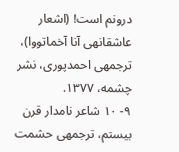درونم است! (اشعار عاشقانهی آنا آخماتووا)، ترجمهی احمدپوری، نشر چشمه، ۱۳۷۷.
۹- ۱۰ شاعر نامدار قرن بیستم، ترجمهی حشمت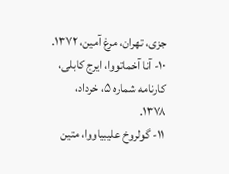جزی، تهران، مرغ آمین، ۱۳۷۲.
۱۰- آنا آخماتووا، ایرج کابلی، کارنامه شماره ۵، خرداد، ۱۳۷۸.
۱۱- گولروخ علیبیاووا، متین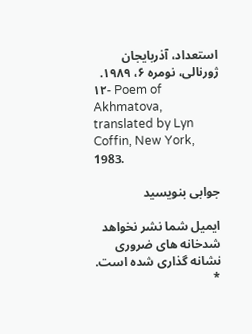استعداد، آذربایجان ژورنالی، نومره ۶، ۱۹۸۹.
۱۲- Poem of Akhmatova, translated by Lyn Coffin, New York, 1983.

جوابی بنویسید

ایمیل شما نشر نخواهد شدخانه های ضروری نشانه گذاری شده است. *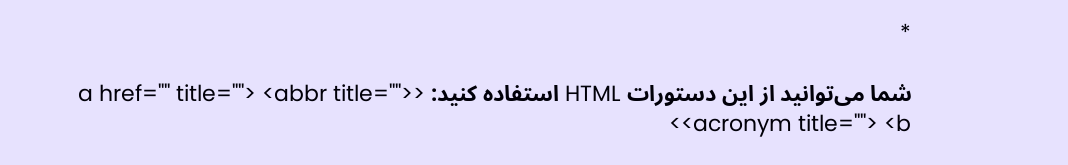*

شما می‌توانید از این دستورات HTML استفاده کنید: <a href="" title=""> <abbr title=""> <acronym title=""> <b>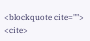<blockquote cite=""> <cite>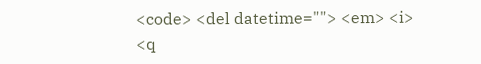<code> <del datetime=""> <em> <i> <q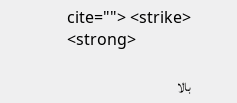cite=""> <strike> <strong>

بالا